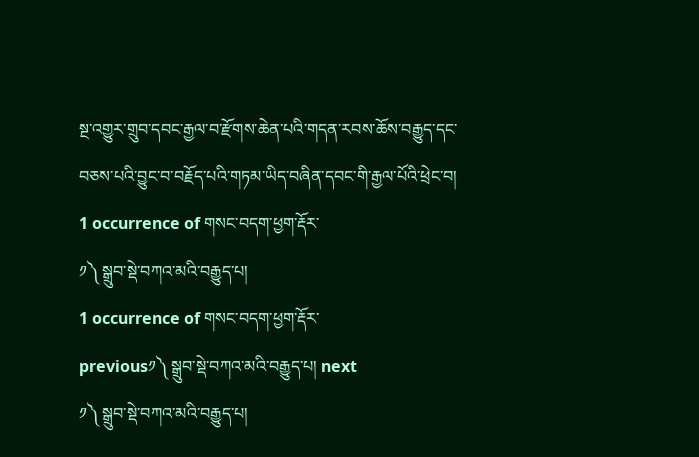སྔ་འགྱུར་གྲུབ་དབང་རྒྱལ་བ་རྫོགས་ཆེན་པའི་གདན་རབས་ཆོས་བརྒྱུད་དང་བཅས་པའི་བྱུང་བ་བརྗོད་པའི་གཏམ་ཡིད་བཞིན་དབང་གི་རྒྱལ་པོའི་ཕྲེང་བ།
1 occurrence of གསང་བདག་ཕྱག་རྡོར་
༡༽ སྒྲུབ་སྡེ་བཀའ་མའི་བརྒྱུད་པ།
1 occurrence of གསང་བདག་ཕྱག་རྡོར་
previous༡༽ སྒྲུབ་སྡེ་བཀའ་མའི་བརྒྱུད་པ། next
༡༽ སྒྲུབ་སྡེ་བཀའ་མའི་བརྒྱུད་པ།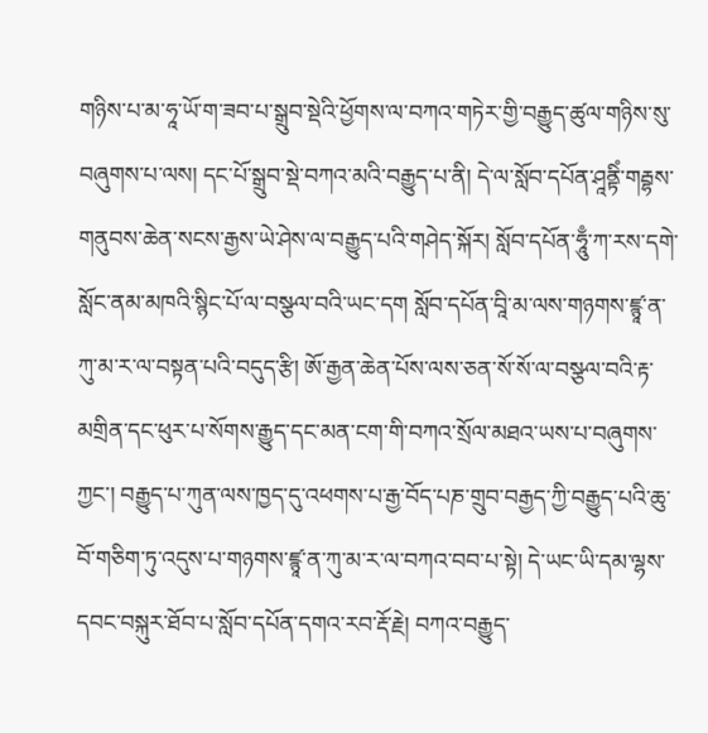གཉིས་པ་མ་ཧཱ་ཡོ་ག་ཟབ་པ་སྒྲུབ་སྡེའི་ཕྱོགས་ལ་བཀའ་གཏེར་གྱི་བརྒྱུད་ཚུལ་གཉིས་སུ་བཞུགས་པ་ལས། དང་པོ་སྒྲུབ་སྡེ་བཀའ་མའི་བརྒྱུད་པ་ནི། དེ་ལ་སློབ་དཔོན་ཤཱནྟིཾ་གརྦྷས་གནུབས་ཆེན་སངས་རྒྱས་ཡེ་ཤེས་ལ་བརྒྱུད་པའི་གཤེད་སྐོར། སློབ་དཔོན་ཧཱུྃ་ཀ་རས་དགེ་སློང་ནམ་མཁའི་སྙིང་པོ་ལ་བསྩལ་བའི་ཡང་དག སློབ་དཔོན་བཱི་མ་ལས་གཉགས་ཛྙཱ་ན་ཀུ་མ་ར་ལ་བསྟན་པའི་བདུད་རྩི། ཨོ་རྒྱན་ཆེན་པོས་ལས་ཅན་སོ་སོ་ལ་བསྩལ་བའི་རྟ་མགྲིན་དང་ཕུར་པ་སོགས་རྒྱུད་དང་མན་ངག་གི་བཀའ་སྲོལ་མཐའ་ཡས་པ་བཞུགས་ཀྱང་། བརྒྱུད་པ་ཀུན་ལས་ཁྱད་དུ་འཕགས་པ་རྒྱ་བོད་པཎ་གྲུབ་བརྒྱད་ཀྱི་བརྒྱུད་པའི་ཆུ་བོ་གཅིག་ཏུ་འདུས་པ་གཉགས་ཛྙཱ་ན་ཀུ་མ་ར་ལ་བཀའ་བབ་པ་སྟེ། དེ་ཡང་ཡི་དམ་ལྷས་དབང་བསྐུར་ཐོབ་པ་སློབ་དཔོན་དགའ་རབ་རྡོ་རྗེ། བཀའ་བརྒྱུད་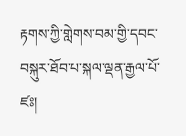རྟགས་ཀྱི་གླེགས་བམ་གྱི་དབང་བསྐུར་ཐོབ་པ་སྐལ་ལྡན་རྒྱལ་པོ་ཛཿ།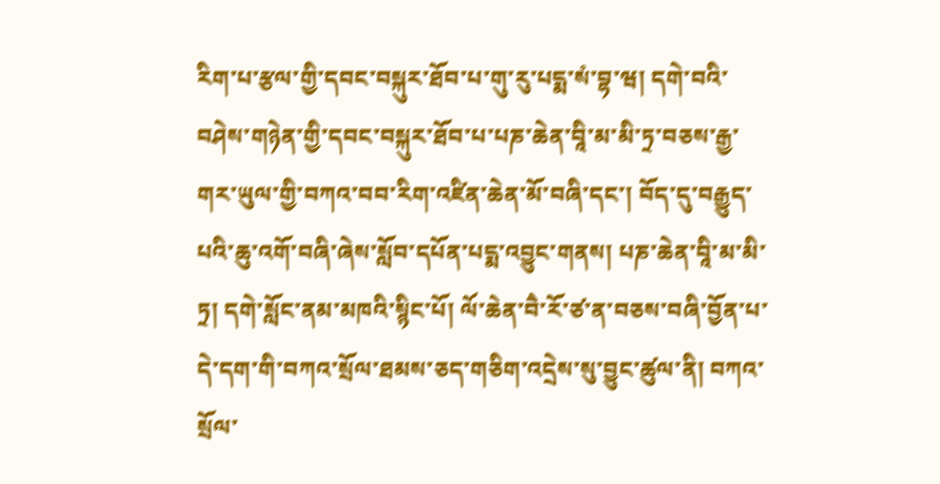རིག་པ་རྩལ་གྱི་དབང་བསྐུར་ཐོབ་པ་གུ་རུ་པདྨ་སཾ་བྷ་ཝ། དགེ་བའི་བཤེས་གཉེན་གྱི་དབང་བསྐུར་ཐོབ་པ་པཎ་ཆེན་བཱི་མ་མི་ཏྲ་བཅས་རྒྱ་གར་ཡུལ་གྱི་བཀའ་བབ་རིག་འཛིན་ཆེན་མོ་བཞི་དང་། བོད་དུ་བརྒྱུད་པའི་ཆུ་འགོ་བཞི་ཞེས་སློབ་དཔོན་པདྨ་འབྱུང་གནས། པཎ་ཆེན་བཱི་མ་མི་ཏྲ། དགེ་སློང་ནམ་མཁའི་སྙིང་པོ། ལོ་ཆེན་བཻ་རོ་ཙ་ན་བཅས་བཞི་བྱོན་པ་དེ་དག་གི་བཀའ་སྲོལ་ཐམས་ཅད་གཅིག་འདྲེས་སུ་བྱུང་ཚུལ་ནི། བཀའ་སྲོལ་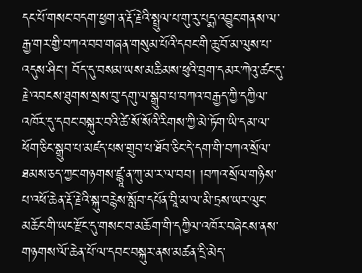དང་པོ་གསང་བདག་ཕྱག་ན་རྡོ་རྗེའི་སྤྲུལ་པ་གུ་རུ་པདྨ་འབྱུང་གནས་ལ་རྒྱ་གར་གྱི་བཀའ་བབ་གཞན་གསུམ་པོའི་དབང་གི་ཆུ་བོ་མ་ལུས་པ་འདུས་ཤིང་། བོད་དུ་བསམ་ཡས་མཆིམས་ཕུའི་བྲག་དམར་ཀེའུ་ཚང་དུ་རྗེ་འབངས་ཐུགས་སྲས་བུ་དགུ་ལ་སྒྲུབ་པ་བཀའ་བརྒྱད་ཀྱི་དཀྱིལ་འཁོར་དུ་དབང་བསྐུར་བའི་ཚེ་སོ་སོའི་རིགས་ཀྱི་མེ་ཏོག་ཡི་དམ་ལ་ཕོག་ཅིང་སྒྲུབ་པ་མཛད་པས་གྲུབ་པ་ཐོབ་ཅིང་དེ་དག་གི་བཀའ་སྲོལ་ཐམས་ཅད་ཀྱང་གཉགས་ཛྙཱ་ན་ཀུ་མ་ར་ལ་བབ། །བཀའ་སྲོལ་གཉིས་པ་འཕོ་ཆེན་རྡོ་རྗེའི་སྐུ་བརྙེས་སློབ་དཔོན་བཱི་མ་ལ་མི་ཏྲས་ཡར་ལུང་མཆོང་གི་ཡང་རྫོང་དུ་གསང་བ་མཆོག་གི་དཀྱིལ་འཁོར་བཞེངས་ནས་གཉགས་ལོ་ཆེན་པོ་ལ་དབང་བསྐུར་ནས་མཚན་དྲི་མེད་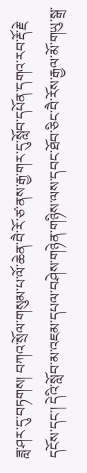ཟླ་ཤར་དུ་བཏགས། བཀའ་སྲོལ་གསུམ་པ་ལོ་ཆེན་བཻ་རོ་ཙ་ནས་རྒྱ་གར་དུ་སློབ་དཔོན་དགའ་རབ་རྡོ་རྗེ་དངོས་དང་། དེའི་སློབ་མ་འཇམ་དཔལ་བཤེས་གཉེན་གཉིས་ལས་དབང་ཐོབ་ཅིང་བཻ་རོས་རྒྱལ་མོ་གཡུ་སྒྲ་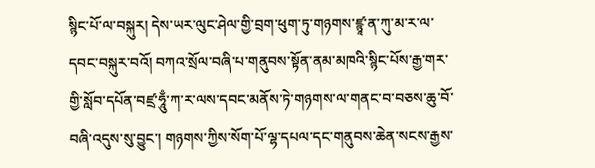སྙིང་པོ་ལ་བསྐུར། དེས་ཡར་ལུང་ཤེལ་གྱི་བྲག་ཕུག་ཏུ་གཉགས་ཛྙཱ་ན་ཀུ་མ་ར་ལ་དབང་བསྐུར་བའོ། བཀའ་སྲོལ་བཞི་པ་གནུབས་སྟོན་ནམ་མཁའི་སྙིང་པོས་རྒྱ་གར་གྱི་སློབ་དཔོན་བཛྲ་ཧཱུྃ་ཀ་ར་ལས་དབང་མནོས་ཏེ་གཉགས་ལ་གནང་བ་བཅས་ཆུ་བོ་བཞི་འདུས་སུ་བྱུང་། གཉགས་ཀྱིས་སོག་པོ་ལྷ་དཔལ་དང་གནུབས་ཆེན་སངས་རྒྱས་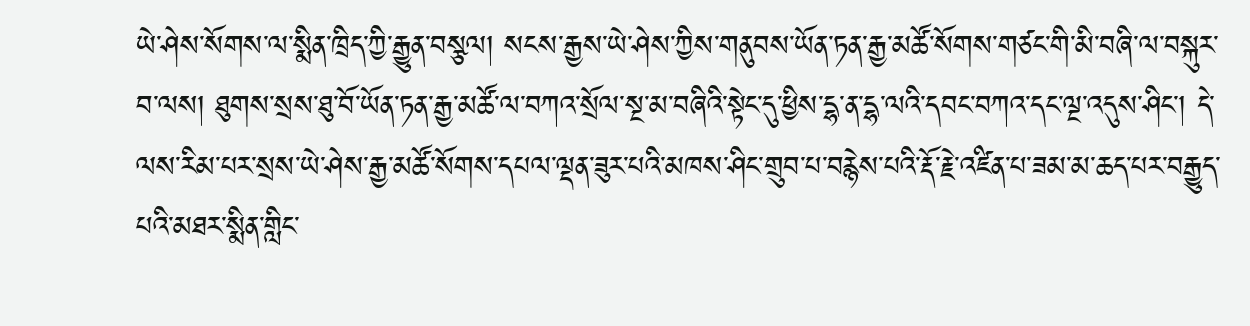ཡེ་ཤེས་སོགས་ལ་སྨིན་ཁྲིད་ཀྱི་རྒྱུན་བསྩལ། སངས་རྒྱས་ཡེ་ཤེས་ཀྱིས་གནུབས་ཡོན་ཏན་རྒྱ་མཚོ་སོགས་གཙང་གི་མི་བཞི་ལ་བསྐུར་བ་ལས། ཐུགས་སྲས་ཐུ་བོ་ཡོན་ཏན་རྒྱ་མཚོ་ལ་བཀའ་སྲོལ་སྔ་མ་བཞིའི་སྟེང་དུ་ཕྱིས་དྷ་ན་དྷ་ལའི་དབང་བཀའ་དང་ལྔ་འདུས་ཤིང་། དེ་ལས་རིམ་པར་སྲས་ཡེ་ཤེས་རྒྱ་མཚོ་སོགས་དཔལ་ལྡན་ཟུར་པའི་མཁས་ཤིང་གྲུབ་པ་བརྙེས་པའི་རྡོ་རྗེ་འཛིན་པ་ཟམ་མ་ཆད་པར་བརྒྱུད་པའི་མཐར་སྨིན་གླིང་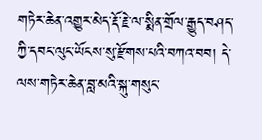གཏེར་ཆེན་འགྱུར་མེད་རྡོ་རྗེ་ལ་སྨིན་གྲོལ་རྒྱུད་བཤད་ཀྱི་དབང་ལུང་ཡོངས་སུ་རྫོགས་པའི་བཀའ་བབ། དེ་ལས་གཏེར་ཆེན་བླ་མའི་སྐུ་གསུང་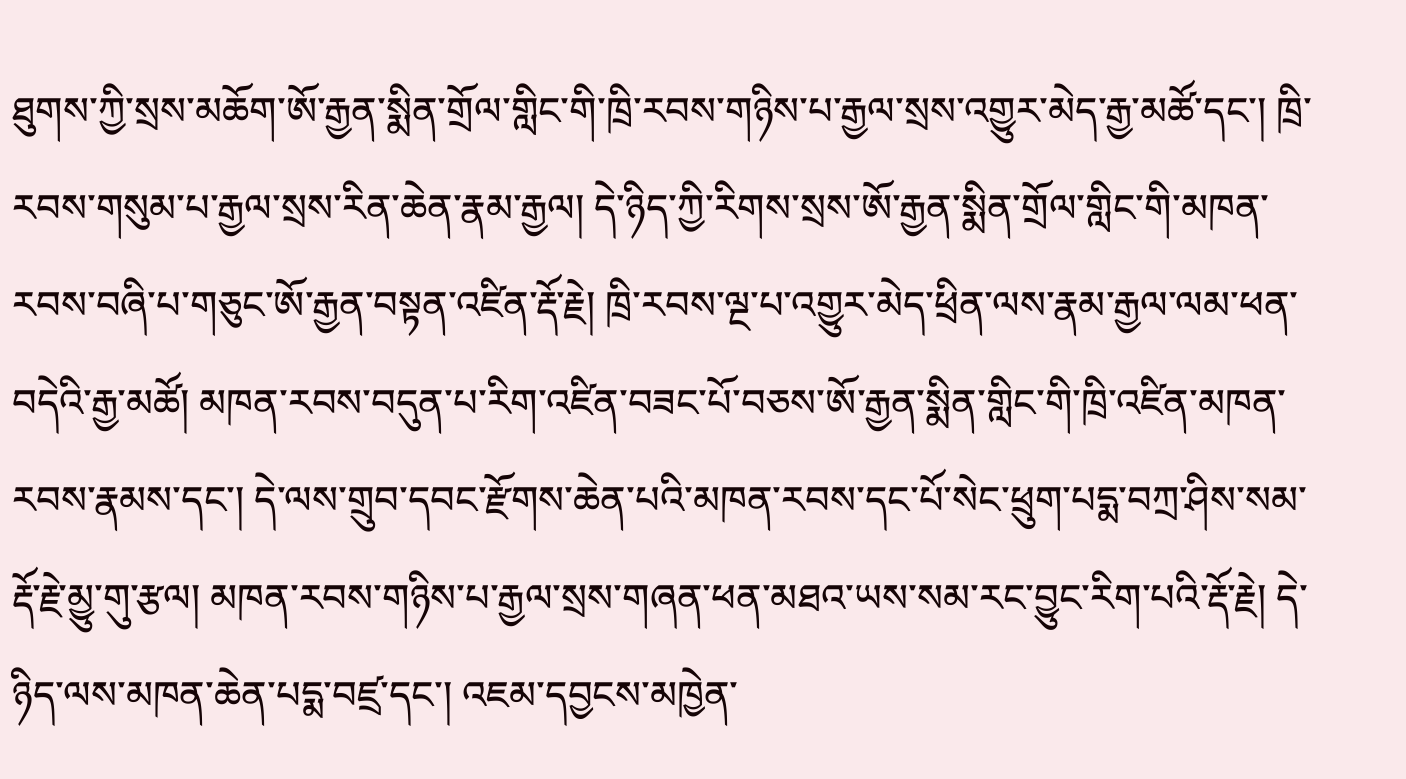ཐུགས་ཀྱི་སྲས་མཆོག་ཨོ་རྒྱན་སྨིན་གྲོལ་གླིང་གི་ཁྲི་རབས་གཉིས་པ་རྒྱལ་སྲས་འགྱུར་མེད་རྒྱ་མཚོ་དང་། ཁྲི་རབས་གསུམ་པ་རྒྱལ་སྲས་རིན་ཆེན་རྣམ་རྒྱལ། དེ་ཉིད་ཀྱི་རིགས་སྲས་ཨོ་རྒྱན་སྨིན་གྲོལ་གླིང་གི་མཁན་རབས་བཞི་པ་གཅུང་ཨོ་རྒྱན་བསྟན་འཛིན་རྡོ་རྗེ། ཁྲི་རབས་ལྔ་པ་འགྱུར་མེད་ཕྲིན་ལས་རྣམ་རྒྱལ་ལམ་ཕན་བདེའི་རྒྱ་མཚོ། མཁན་རབས་བདུན་པ་རིག་འཛིན་བཟང་པོ་བཅས་ཨོ་རྒྱན་སྨིན་གླིང་གི་ཁྲི་འཛིན་མཁན་རབས་རྣམས་དང་། དེ་ལས་གྲུབ་དབང་རྫོགས་ཆེན་པའི་མཁན་རབས་དང་པོ་སེང་ཕྲུག་པདྨ་བཀྲ་ཤིས་སམ་རྡོ་རྗེ་མྱུ་གུ་རྩལ། མཁན་རབས་གཉིས་པ་རྒྱལ་སྲས་གཞན་ཕན་མཐའ་ཡས་སམ་རང་བྱུང་རིག་པའི་རྡོ་རྗེ། དེ་ཉིད་ལས་མཁན་ཆེན་པདྨ་བཛྲ་དང་། འཇམ་དབྱངས་མཁྱེན་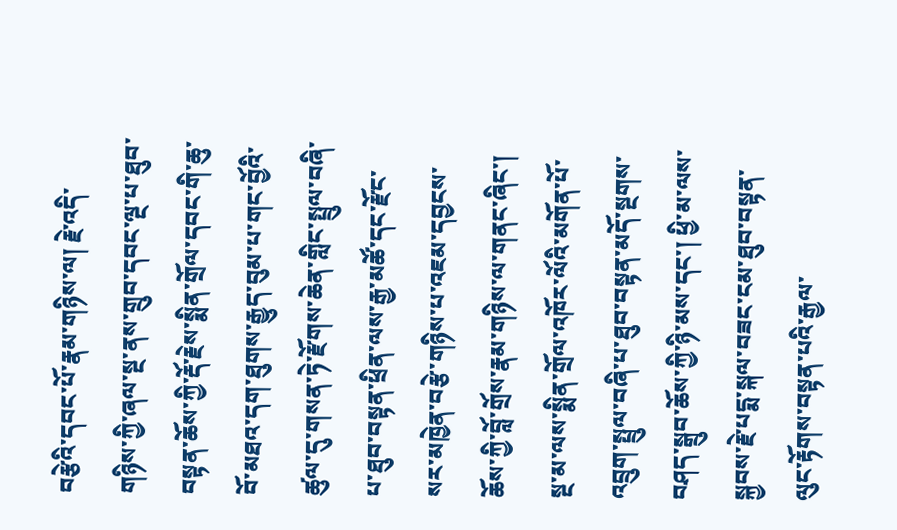བརྩེའི་དབང་པོ་རྣམ་གཉིས་ལ། རྗེ་འདི་གཉིས་ཀྱི་ཞལ་སྔ་ནས་གྲུབ་དབང་ལྔ་པ་ཐུབ་བསྟན་ཆོས་ཀྱི་རྡོ་རྗེས་སྨིན་གྲོལ་དབང་གི་ཆུ་བོ་མཐའ་དག་ཐུགས་རྒྱུད་བུམ་པ་གང་བྱོའི་ཚུལ་དུ་གསན་ཏེ་རྫོགས་ཆེན་གླིང་སྤྲུལ་བཞི་པ་ཐུབ་བསྟན་ཕྲིན་ལས་རྒྱ་མཚོ་དང་རྫོང་སར་མཁྱེན་བརྩེ་གཉིས་པ་འཇམ་དབྱངས་ཆོས་ཀྱི་བློ་གྲོས་རྣམ་གཉིས་ལ་གནང་ཞིང་། སྔ་མ་ལས་སྨིན་གྲོལ་འཁོར་ལོའི་མགོན་པོ་འབྲུག་སྤྲུལ་བཞི་པ་ཐུབ་བསྟན་མདོ་སྔགས་བཤད་སྒྲུབ་ཆོས་ཀྱི་ཉི་མས་དང་། ཕྱི་མ་ལས་སྐྱབས་རྗེ་པདྨ་སྐལ་བཟང་ངམ་ཐུབ་བསྟན་ལུང་རྟོགས་བསྟན་པའི་རྒྱལ་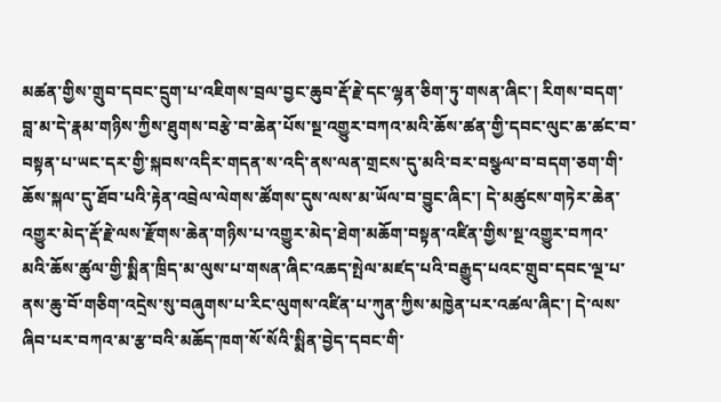མཚན་གྱིས་གྲུབ་དབང་དྲུག་པ་འཇིགས་བྲལ་བྱང་ཆུབ་རྡོ་རྗེ་དང་ལྷན་ཅིག་ཏུ་གསན་ཞིང་། རིགས་བདག་བླ་མ་དེ་རྣམ་གཉིས་ཀྱིས་ཐུགས་བརྩེ་བ་ཆེན་པོས་སྔ་འགྱུར་བཀའ་མའི་ཆོས་ཚན་གྱི་དབང་ལུང་ཆ་ཚང་བ་བསྟན་པ་ཡང་དར་གྱི་སྐབས་འདིར་གདན་ས་འདི་ནས་ལན་གྲངས་དུ་མའི་བར་བསྩལ་བ་བདག་ཅག་གི་ཆོས་སྐལ་དུ་ཐོབ་པའི་རྟེན་འབྲེལ་ལེགས་ཚོགས་དུས་ལས་མ་ཡོལ་བ་བྱུང་ཞིང་། དེ་མཚུངས་གཏེར་ཆེན་འགྱུར་མེད་རྡོ་རྗེ་ལས་རྫོགས་ཆེན་གཉིས་པ་འགྱུར་མེད་ཐེག་མཆོག་བསྟན་འཛིན་གྱིས་སྔ་འགྱུར་བཀའ་མའི་ཆོས་ཚུལ་གྱི་སྨིན་ཁྲིད་མ་ལུས་པ་གསན་ཞིང་འཆད་སྤེལ་མཛད་པའི་བརྒྱུད་པའང་གྲུབ་དབང་ལྔ་པ་ནས་ཆུ་བོ་གཅིག་འདྲེས་སུ་བཞུགས་པ་རིང་ལུགས་འཛིན་པ་ཀུན་ཀྱིས་མཁྱེན་པར་འཚལ་ཞིང་། དེ་ལས་ཞིབ་པར་བཀའ་མ་རྩ་བའི་མཆོད་ཁག་སོ་སོའི་སྨིན་བྱེད་དབང་གི་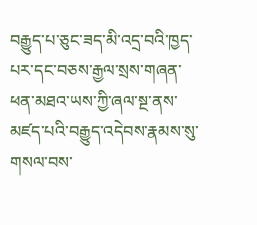བརྒྱུད་པ་ཅུང་ཟད་མི་འདྲ་བའི་ཁྱད་པར་དང་བཅས་རྒྱལ་སྲས་གཞན་ཕན་མཐའ་ཡས་ཀྱི་ཞལ་སྔ་ནས་མཛད་པའི་བརྒྱུད་འདེབས་རྣམས་སུ་གསལ་བས་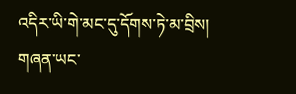འདིར་ཡི་གེ་མང་དུ་དོགས་ཏེ་མ་བྲིས། གཞན་ཡང་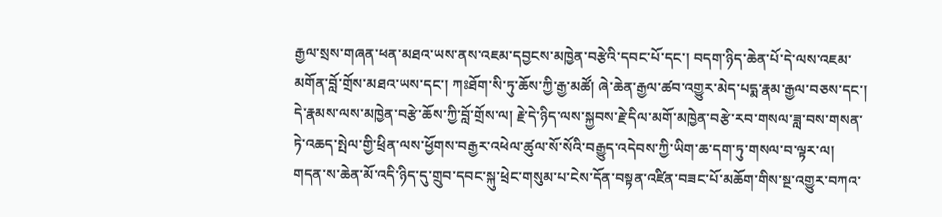རྒྱལ་སྲས་གཞན་ཕན་མཐའ་ཡས་ནས་འཇམ་དབྱངས་མཁྱེན་བརྩེའི་དབང་པོ་དང་། བདག་ཉིད་ཆེན་པོ་དེ་ལས་འཇམ་མགོན་བློ་གྲོས་མཐའ་ཡས་དང་། ཀཿཐོག་སི་ཏུ་ཆོས་ཀྱི་རྒྱ་མཚོ། ཞེ་ཆེན་རྒྱལ་ཚབ་འགྱུར་མེད་པདྨ་རྣམ་རྒྱལ་བཅས་དང་། དེ་རྣམས་ལས་མཁྱེན་བརྩེ་ཆོས་ཀྱི་བློ་གྲོས་ལ། རྗེ་དེ་ཉིད་ལས་སྐྱབས་རྗེ་དིལ་མགོ་མཁྱེན་བརྩེ་རབ་གསལ་ཟླ་བས་གསན་ཏེ་འཆད་སྤེལ་གྱི་ཕྲིན་ལས་ཕྱོགས་བརྒྱར་འཕེལ་ཚུལ་སོ་སོའི་བརྒྱུད་འདེབས་ཀྱི་ཡིག་ཆ་དག་ཏུ་གསལ་བ་ལྟར་ལ། གདན་ས་ཆེན་མོ་འདི་ཉིད་དུ་གྲུབ་དབང་སྐུ་ཕྲེང་གསུམ་པ་ངེས་དོན་བསྟན་འཛིན་བཟང་པོ་མཆོག་གིས་སྔ་འགྱུར་བཀའ་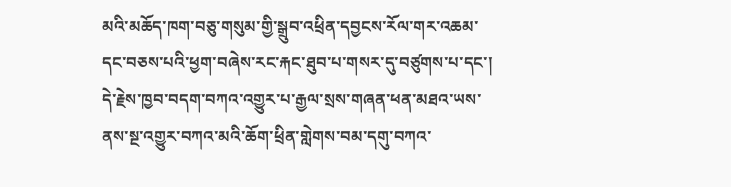མའི་མཆོད་ཁག་བཅུ་གསུམ་གྱི་སྒྲུབ་འཕྲིན་དབྱངས་རོལ་གར་འཆམ་དང་བཅས་པའི་ཕྱག་བཞེས་རང་རྐང་ཐུབ་པ་གསར་དུ་བཙུགས་པ་དང་། དེ་རྗེས་ཁྱབ་བདག་བཀའ་འགྱུར་པ་རྒྱལ་སྲས་གཞན་ཕན་མཐའ་ཡས་ནས་སྔ་འགྱུར་བཀའ་མའི་ཆོག་ཕྲིན་གླེགས་བམ་དགུ་བཀའ་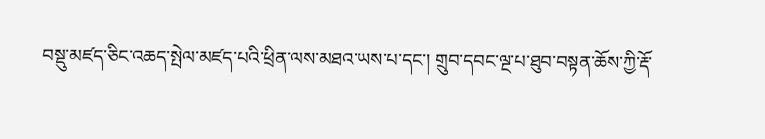བསྡུ་མཛད་ཅིང་འཆད་སྤེལ་མཛད་པའི་ཕྲིན་ལས་མཐའ་ཡས་པ་དང་། གྲུབ་དབང་ལྔ་པ་ཐུབ་བསྟན་ཆོས་ཀྱི་རྡོ་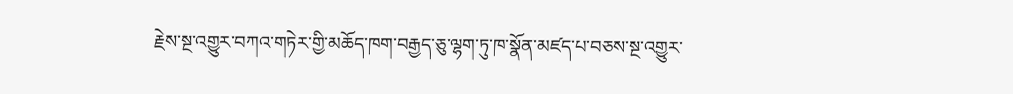རྗེས་སྔ་འགྱུར་བཀའ་གཏེར་གྱི་མཆོད་ཁག་བརྒྱད་ཅུ་ལྷག་ཏུ་ཁ་སྣོན་མཛད་པ་བཅས་སྔ་འགྱུར་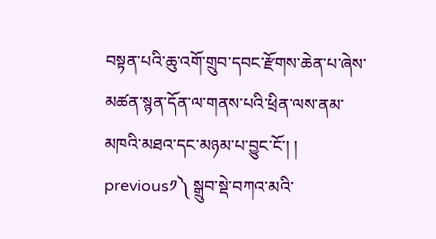བསྟན་པའི་ཆུ་འགོ་གྲུབ་དབང་རྫོགས་ཆེན་པ་ཞེས་མཚན་སྙན་དོན་ལ་གནས་པའི་ཕྲིན་ལས་ནམ་མཁའི་མཐའ་དང་མཉམ་པ་བྱུང་ངོ་། །
previous༡༽ སྒྲུབ་སྡེ་བཀའ་མའི་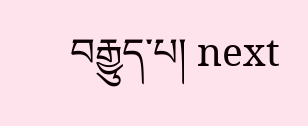བརྒྱུད་པ། next